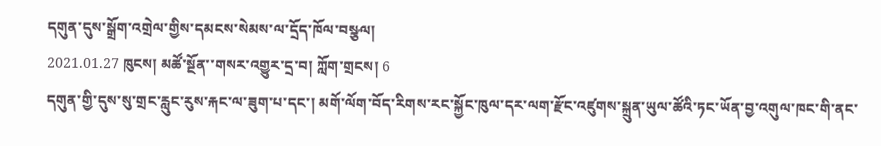དགུན་དུས་སྒྲོག་འགྲེལ་གྱིས་དམངས་སེམས་ལ་དྲོད་ཁོལ་བསྩལ།
2021.01.27 ཁུངས། མཚོ་སྔོན་་གསར་འགྱུར་དྲ་བ། ཀློག་གྲངས། 6
དགུན་གྱི་དུས་སུ་གྲང་རླུང་རུས་རྐང་ལ་ཟུག་པ་དང་། མགོ་ལོག་བོད་རིགས་རང་སྐྱོང་ཁུལ་དར་ལག་རྫོང་འཛུགས་སྐྲུན་ཡུལ་ཚོའི་ཏང་ཡོན་བྱ་འགུལ་ཁང་གི་ནང་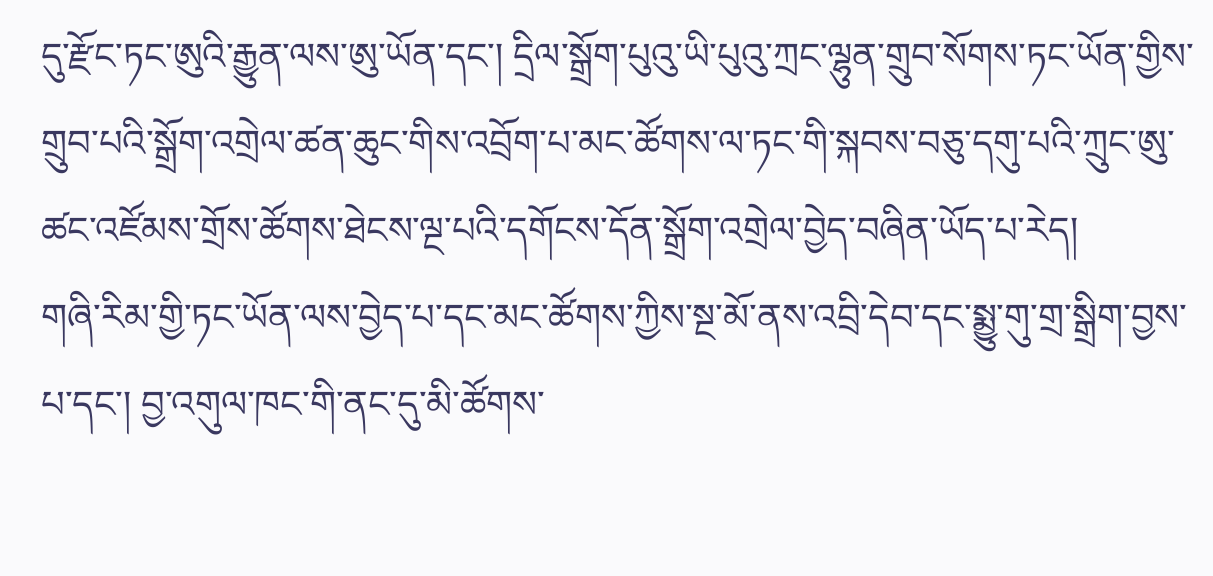དུ་རྫོང་ཏང་ཨུའི་རྒྱུན་ལས་ཨུ་ཡོན་དང་། དྲིལ་སྒྲོག་པུའུ་ཡི་པུའུ་ཀྲང་ལྷུན་གྲུབ་སོགས་ཏང་ཡོན་གྱིས་གྲུབ་པའི་སྒྲོག་འགྲེལ་ཚན་ཆུང་གིས་འབྲོག་པ་མང་ཚོགས་ལ་ཏང་གི་སྐབས་བཅུ་དགུ་པའི་ཀྲུང་ཨུ་ཚང་འཛོམས་གྲོས་ཚོགས་ཐེངས་ལྔ་པའི་དགོངས་དོན་སྒྲོག་འགྲེལ་བྱེད་བཞིན་ཡོད་པ་རེད།
གཞི་རིམ་གྱི་ཏང་ཡོན་ལས་བྱེད་པ་དང་མང་ཚོགས་ཀྱིས་སྔ་མོ་ནས་འབྲི་དེབ་དང་སྨྱུ་གུ་གྲ་སྒྲིག་བྱས་པ་དང་། བྱ་འགུལ་ཁང་གི་ནང་དུ་མི་ཚོགས་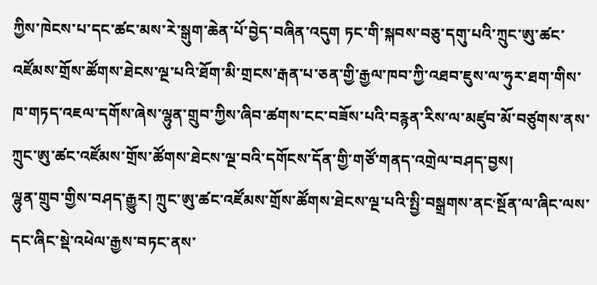ཀྱིས་ཁེངས་པ་དང་ཚང་མས་རེ་སྒུག་ཆེན་པོ་བྱེད་བཞིན་འདུག ཏང་གི་སྐབས་བཅུ་དགུ་པའི་ཀྲུང་ཨུ་ཚང་འཛོམས་གྲོས་ཚོགས་ཐེངས་ལྔ་པའི་ཐོག་མི་གྲངས་རྒན་པ་ཅན་གྱི་རྒྱལ་ཁབ་ཀྱི་འཐབ་ཇུས་ལ་ཧུར་ཐག་གིས་ཁ་གཏད་འཇལ་དགོས་ཞེས་ལྷུན་གྲུབ་ཀྱིས་ཞིབ་ཚགས་ངང་བཟོས་པའི་བརྙན་རིས་ལ་མཛུབ་མོ་བཙུགས་ནས་ཀྲུང་ཨུ་ཚང་འཛོམས་གྲོས་ཚོགས་ཐེངས་ལྔ་བའི་དགོངས་དོན་གྱི་གཙོ་གནད་འགྲེལ་བཤད་བྱས།
ལྷུན་གྲུབ་གྱིས་བཤད་རྒྱུར། ཀྲུང་ཨུ་ཚང་འཛོམས་གྲོས་ཚོགས་ཐེངས་ལྔ་པའི་སྤྱི་བསྒྲགས་ནང‘སྔོན་ལ་ཞིང་ལས་དང་ཞིང་སྡེ་འཕེལ་རྒྱས་བཏང་ནས་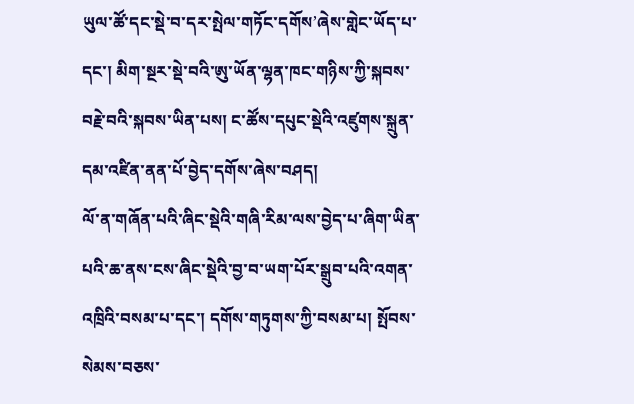ཡུལ་ཚོ་དང་སྡེ་བ་དར་སྤེལ་གཏོང་དགོས’ཞེས་གླེང་ཡོད་པ་དང་། མིག་སྔར་སྡེ་བའི་ཨུ་ཡོན་ལྷན་ཁང་གཉིས་ཀྱི་སྐབས་བརྗེ་བའི་སྐབས་ཡིན་པས། ང་ཚོས་དཔུང་སྡེའི་འཛུགས་སྐྲུན་དམ་འཛིན་ནན་པོ་བྱེད་དགོས་ཞེས་བཤད།
ལོ་ན་གཞོན་པའི་ཞིང་སྡེའི་གཞི་རིམ་ལས་བྱེད་པ་ཞིག་ཡིན་པའི་ཆ་ནས་ངས་ཞིང་སྡེའི་བྱ་བ་ཡག་པོར་སྒྲུབ་པའི་འགན་འཁྲིའི་བསམ་པ་དང་། དགོས་གཏུགས་ཀྱི་བསམ་པ། སྤོབས་སེམས་བཅས་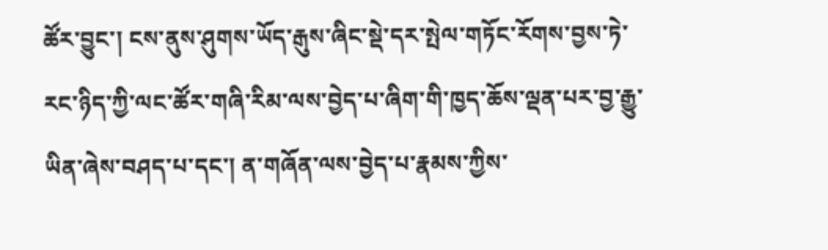ཚོར་བྱུང་། ངས་ནུས་ཤུགས་ཡོད་རྒུས་ཞིང་སྡེ་དར་སྤེལ་གཏོང་རོགས་བྱས་ཏེ་རང་ཉིད་ཀྱི་ལང་ཚོར་གཞི་རིམ་ལས་བྱེད་པ་ཞིག་གི་ཁྱད་ཆོས་ལྡན་པར་བྱ་རྒྱུ་ཡིན་ཞེས་བཤད་པ་དང་། ན་གཞོན་ལས་བྱེད་པ་རྣམས་ཀྱིས་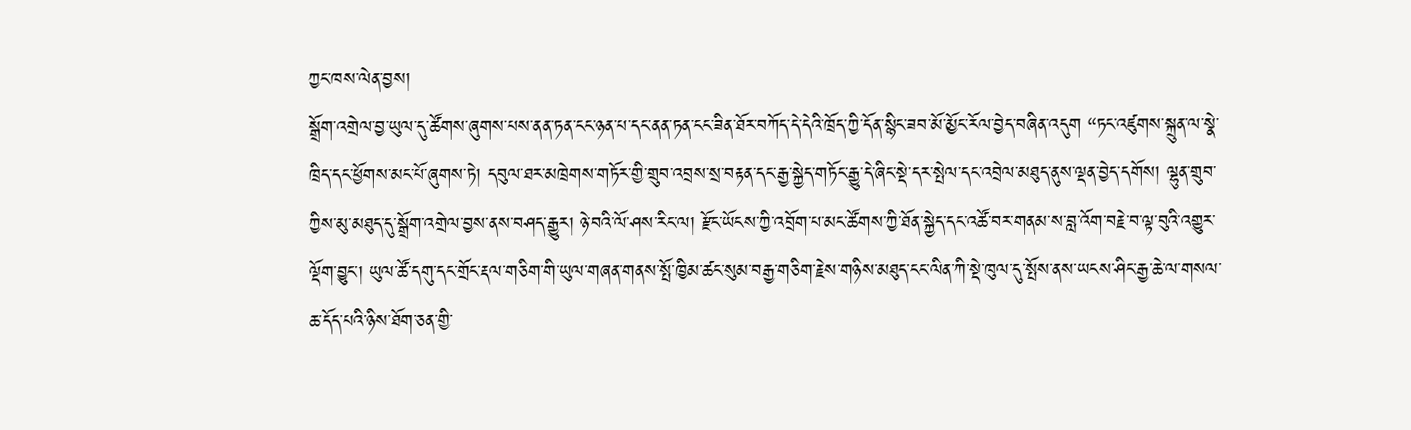ཀྱང་ཁས་ལེན་བྱས།
སྒྲོག་འགྲེལ་བྱ་ཡུལ་དུ་ཚོགས་ཞུགས་པས་ནན་ཏན་ངང་ཉན་པ་དང་ནན་ཏན་ངང་ཟིན་ཐོར་བཀོད་དེ་དེའི་ཁྲོད་ཀྱི་དོན་སྙིང་ཟབ་མོ་མྱོང་རོལ་བྱེད་བཞིན་འདུག “ཏང་འཛུགས་སྐྲུན་ལ་སྣེ་ཁྲིད་དང་ཕྱོགས་མང་པོ་ཞུགས་ཏེ། དབུལ་ཐར་མཁྲེགས་གཏོར་གྱི་གྲུབ་འབྲས་སྲ་བརྟན་དང་རྒྱ་སྐྱེད་གཏོང་རྒྱུ་དེ་ཞིང་སྡེ་དར་སྤེལ་དང་འབྲེལ་མཐུད་ནུས་ལྡན་བྱེད་དགོས། ལྷུན་གྲུབ་ཀྱིས་མུ་མཐུད་དུ་སྒྲོག་འགྲེལ་བྱས་ནས་བཤད་རྒྱུར། ཉེ་བའི་ལོ་ཤས་རིང་ལ། རྫོང་ཡོངས་ཀྱི་འབྲོག་པ་མང་ཚོགས་ཀྱི་ཐོན་སྐྱེད་དང་འཚོ་བར་གནམ་ས་བླ་འོག་བརྗེ་བ་ལྟ་བུའི་འགྱུར་ལྡོག་བྱུང་། ཡུལ་ཚོ་དགུ་དང་གྲོང་རྡལ་གཅིག་གི་ཡུལ་གཞན་གནས་སྤོ་ཁྱིམ་ཚང་སུམ་བརྒྱ་གཅིག་རྗེས་གཉིས་མཐུད་ངང་ལིན་ཀི་སྡེ་ཁུལ་དུ་སྤོས་ནས་ཡངས་ཤིང་རྒྱ་ཆེ་ལ་གསལ་ཆ་དོད་པའི་ཉིས་ཐོག་ཅན་གྱི་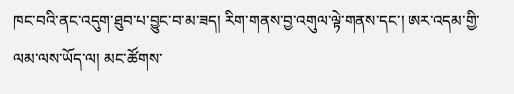ཁང་བའི་ནང་འདུག་ཐུབ་པ་བྱུང་བ་མ་ཟད། རིག་གནས་བྱ་འགུལ་ལྟེ་གནས་དང་། ཨར་འདམ་གྱི་ལམ་ལས་ཡོད་ལ། མང་ཚོགས་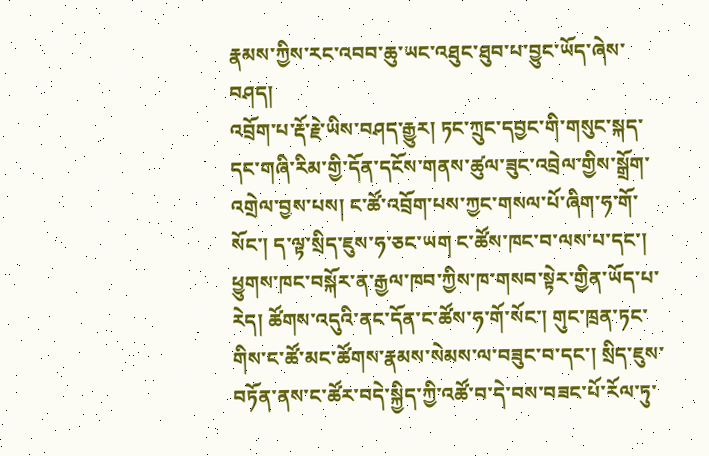རྣམས་ཀྱིས་རང་འབབ་ཆུ་ཡང་འཐུང་ཐུབ་པ་བྱུང་ཡོད་ཞེས་བཤད།
འབྲོག་པ་རྡོ་རྗེ་ཡིས་བཤད་རྒྱུར། ཏང་ཀྲུང་དབྱང་གི་གསུང་སྐད་དང་གཞི་རིམ་གྱི་དོན་དངོས་གནས་ཚུལ་ཟུང་འབྲེལ་གྱིས་སྒྲོག་འགྲེལ་བྱས་པས། ང་ཚོ་འབྲོག་པས་ཀྱང་གསལ་པོ་ཞིག་ཧ་གོ་སོང་། ད་ལྟ་སྲིད་ཇུས་ཧ་ཅང་ཡག ང་ཚོས་ཁང་བ་ལས་པ་དང་། ཕྱུགས་ཁང་བསྐོར་ན་རྒྱལ་ཁབ་ཀྱིས་ཁ་གསབ་སྟེར་གྱིན་ཡོད་པ་རེད། ཚོགས་འདུའི་ནང་དོན་ང་ཚོས་ཧ་གོ་སོང་། གུང་ཁྲན་ཏང་གིས་ང་ཚོ་མང་ཚོགས་རྣམས་སེམས་ལ་བཟུང་བ་དང་། སྲིད་ཇུས་བཏོན་ནས་ང་ཚོར་བདེ་སྐྱིད་ཀྱི་འཚོ་བ་དེ་བས་བཟང་པོ་རོལ་ཏུ་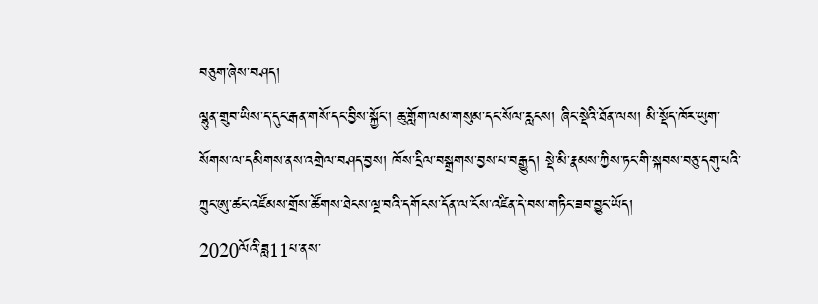བཅུག་ཞེས་བཤད།
ལྷུན་གྲུབ་ཡིས་ད་དུང་རྒན་གསོ་དང་བྱིས་སྐྱོང་། ཆུ་གློག་ལམ་གསུམ་དང་སོལ་རླངས། ཞིང་སྡེའི་ཐོན་ལས། མི་སྡོད་ཁོར་ཡུག་སོགས་ལ་དམིགས་ནས་འགྲེལ་བཤད་བྱས། ཁོས་དྲིལ་བསྒྲགས་བྱས་པ་བརྒྱུད། སྡེ་མི་རྣམས་ཀྱིས་ཏང་གི་སྐབས་བཅུ་དགུ་པའི་ཀྲུང་ཨུ་ཚང་འཛོམས་གྲོས་ཚོགས་ཐེངས་ལྔ་བའི་དགོངས་དོན་ལ་ངོས་འཛིན་དེ་བས་གཏིང་ཟབ་བྱུང་ཡོད།
2020ལོའི་ཟླ11པ་ནས་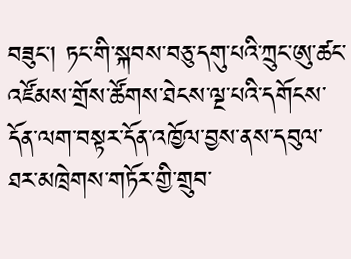བཟུང་། ཏང་གི་སྐབས་བཅུ་དགུ་པའི་ཀྲུང་ཨུ་ཚང་འཛོམས་གྲོས་ཚོགས་ཐེངས་ལྔ་པའི་དགོངས་དོན་ལག་བསྟར་དོན་འཁྱོལ་བྱས་ནས་དབུལ་ཐར་མཁྲེགས་གཏོར་གྱི་གྲུབ་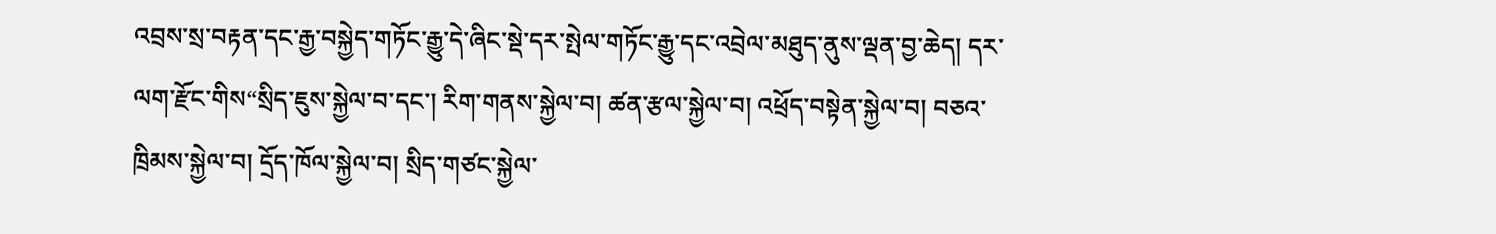འབྲས་སྲ་བརྟན་དང་རྒྱ་བསྐྱེད་གཏོང་རྒྱུ་དེ་ཞིང་སྡེ་དར་སྤེལ་གཏོང་རྒྱུ་དང་འབྲེལ་མཐུད་ནུས་ལྡན་བྱ་ཆེད། དར་ལག་རྫོང་གིས“སྲིད་ཇུས་སྐྱེལ་བ་དང་། རིག་གནས་སྐྱེལ་བ། ཚན་རྩལ་སྐྱེལ་བ། འཕྲོད་བསྟེན་སྐྱེལ་བ། བཅའ་ཁྲིམས་སྐྱེལ་བ། དྲོད་ཁོལ་སྐྱེལ་བ། སྲིད་གཙང་སྐྱེལ་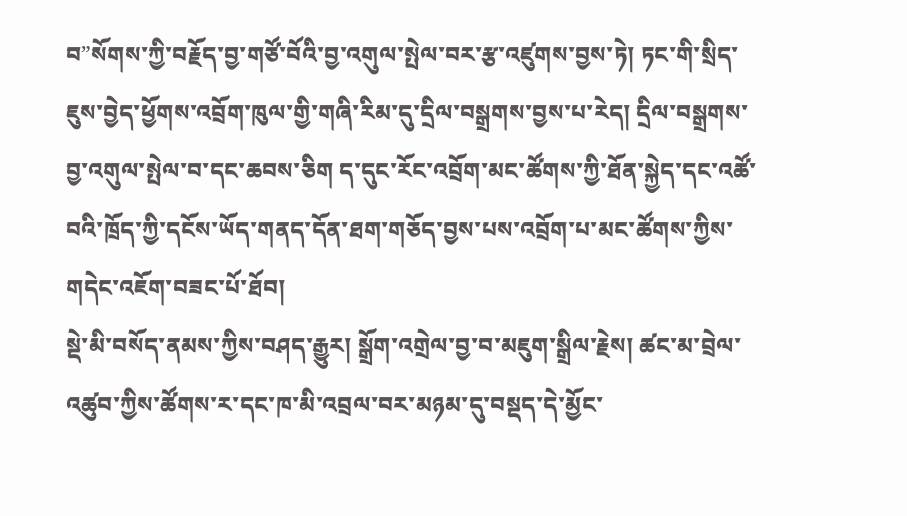བ”སོགས་ཀྱི་བརྗོད་བྱ་གཙོ་བོའི་བྱ་འགུལ་སྤེལ་བར་རྩ་འཛུགས་བྱས་ཏེ། ཏང་གི་སྲིད་ཇུས་བྱེད་ཕྱོགས་འབྲོག་ཁུལ་གྱི་གཞི་རིམ་དུ་དྲིལ་བསྒྲགས་བྱས་པ་རེད། དྲིལ་བསྒྲགས་བྱ་འགུལ་སྤེལ་བ་དང་ཆབས་ཅིག ད་དུང་རོང་འབྲོག་མང་ཚོགས་ཀྱི་ཐོན་སྐྱེད་དང་འཚོ་བའི་ཁྲོད་ཀྱི་དངོས་ཡོད་གནད་དོན་ཐག་གཅོད་བྱས་པས་འབྲོག་པ་མང་ཚོགས་ཀྱིས་གདེང་འཇོག་བཟང་པོ་ཐོབ།
སྡེ་མི་བསོད་ནམས་ཀྱིས་བཤད་རྒྱུར། སྒྲོག་འགྲེལ་བྱ་བ་མཇུག་སྒྲིལ་རྗེས། ཚང་མ་བྲེལ་འཚུབ་ཀྱིས་ཚོགས་ར་དང་ཁ་མི་འབྲལ་བར་མཉམ་དུ་བསྡད་དེ་མྱོང་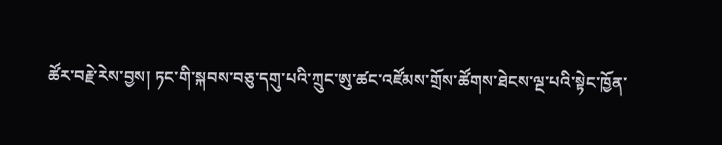ཚོར་བརྗེ་རེས་བྱས། ཏང་གི་སྐབས་བཅུ་དགུ་པའི་ཀྲུང་ཨུ་ཚང་འཛོམས་གྲོས་ཚོགས་ཐེངས་ལྔ་པའི་སྟེང་ཁྱོན་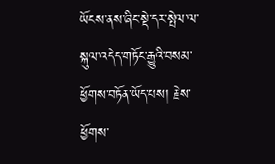ཡོངས་ནས་ཞིང་སྡེ་དར་སྤེལ་ལ་སྐུལ་འདེད་གཏོང་རྒྱུའི་བསམ་ཕྱོགས་བཏོན་ཡོད་པས། རྗེས་ཕྱོགས་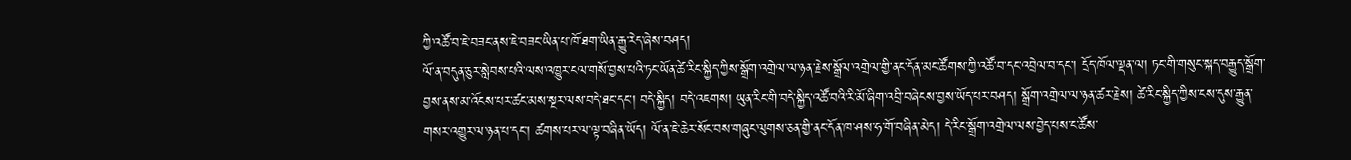ཀྱི་འཚོ་བ་ཇེ་བཟང་ནས་ཇེ་བཟང་ཡིན་པ་ཁོ་ཐག་ཡིན་རྒྱུ་རེད་ཞེས་བཤད།
ལོ་ན་བདུན་ཅུར་སླེབས་པའི་ལས་འཁྱུར་ངལ་གསོ་བྱས་པའི་ཏང་ཡོན་ཚེ་རིང་སྐྱིད་ཀྱིས་སྒྲོག་འགྲེལ་ལ་ཉན་རྗེས་སྒྲོལ་འགྲེལ་གྱི་ནང་དོན་མང་ཚོགས་ཀྱི་འཚོ་བ་དང་འབྲེལ་བ་དང་། དྲོད་ཁོལ་ལྡན་ལ། ཏང་གི་གསུང་སྐད་བརྒྱུད་སྒྲོག་བྱས་ནས་མ་འོངས་པར་ཚང་མས་སྔར་ལས་བདེ་ཐང་དང་། བདེ་སྐྱིད། བདེ་འཇགས། ཡུན་རིང་གི་བདེ་སྐྱིད་འཚོ་བའི་རི་མོ་ཞིག་འབྲི་བཞེངས་བྱས་ཡོད་པར་བཤད། སྒྲོག་འགྲེལ་ལ་ཉན་ཚར་རྗེས། ཚེ་རིང་སྐྱིད་ཀྱིས་ངས་དུས་རྒྱུན་གསར་འགྱུར་ལ་ཉན་པ་དང་། ཚགས་པར་ལ་ལྟ་བཞིན་ཡོད། ལོ་ན་ཇེ་ཆེར་སོང་བས་གཞུང་ལུགས་ཅན་གྱི་ནང་དོན་ཁ་ཤས་ཧ་གོ་བཞིན་མེད། དེ་རིང་སྒྲོག་འགྲེལ་ལས་བྱེད་པས་ང་ཚོས་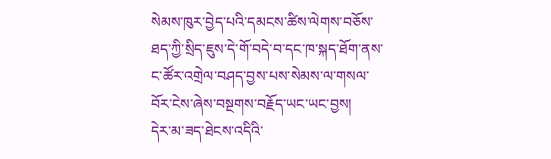སེམས་ཁུར་བྱེད་པའི་དམངས་ཚིས་ལེགས་བཅོས་ཐད་ཀྱི་སྲིད་ཇུས་དེ་གོ་བདེ་བ་དང་ཁ་སྐད་ཐོག་ནས་ང་ཚོར་འགྲེལ་བཤད་བྱས་པས་སེམས་ལ་གསལ་བོར་ངེས་ཞེས་བསྔགས་བརྗོད་ཡང་ཡང་བྱས།
དེར་མ་ཟད་ཐེངས་འདིའི་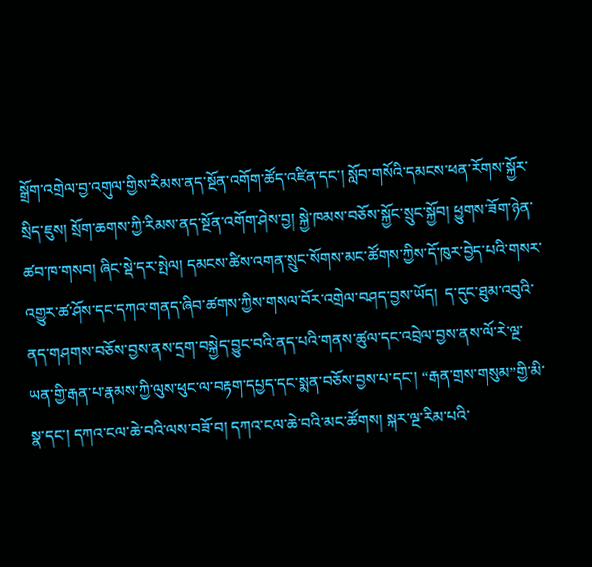སྒྲོག་འགྲེལ་བྱ་འགུལ་གྱིས་རིམས་ནད་སྔོན་འགོག་ཚོད་འཛིན་དང་། སློབ་གསོའི་དམངས་ཕན་རོགས་སྐྱོར་སྲིད་ཇུས། སྲོག་ཆགས་ཀྱི་རིམས་ནད་སྔོན་འགོག་ཤེས་བྱ། སྐྱེ་ཁམས་བཅོས་སྐྱོང་སྲུང་སྐྱོབ། ཕྱུགས་ཟོག་ཉེན་ཚབ་ཁ་གསབ། ཞིང་སྡེ་དར་སྤེལ། དམངས་ཚིས་འགན་སྲུང་སོགས་མང་ཚོགས་ཀྱིས་དོ་ཁུར་བྱེད་པའི་གསར་འགྱུར་ཚ་ཤོས་དང་དཀའ་གནད་ཞིབ་ཚགས་ཀྱིས་གསལ་བོར་འགྲེལ་བཤད་བྱས་ཡོད།  ད་དུང་ཐུམ་འབུའི་ནད་གཤགས་བཅོས་བྱས་ནས་དྲག་བསྐྱེད་བྱུང་བའི་ནད་པའི་གནས་ཚུལ་དང་འབྲེལ་བྱས་ནས་ལོ་རེ་ལྔ་ཡན་གྱི་རྒན་པ་རྣམས་ཀྱི་ལུས་ཕུང་ལ་བརྟག་དཔྱད་དང་སྨན་བཅོས་བྱས་པ་དང་། “རྒན་གྲས་གསུམ”གྱི་མི་སྣ་དང་། དཀའ་ངལ་ཆེ་བའི་ལས་བཟོ་བ། དཀའ་ངལ་ཆེ་བའི་མང་ཚོགས། སྐར་ལྔ་རིམ་པའི་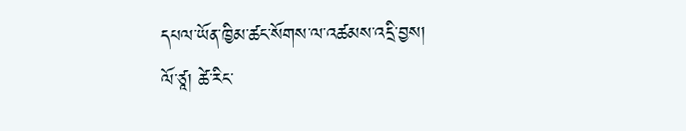དཔལ་ཡོན་ཁྱིམ་ཚང་སོགས་ལ་འཚམས་འདྲི་བྱས།
ལོ་ཙཱ། ཚེ་རིང་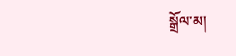སྒྲོལ་མ།